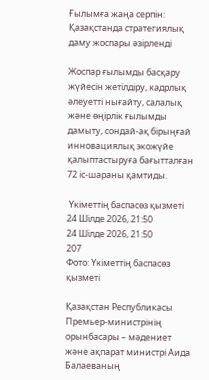Ғылымға жаңа серпін: Қазақстанда стратегиялық даму жоспары әзірленді

Жоспар ғылымды басқару жүйесін жетілдіру, кадрлық әлеуетті нығайту, салалық және өңірлік ғылымды дамыту, сондай-ақ бірыңғай инновациялық экожүйе қалыптастыруға бағытталған 72 іс-шараны қамтиды.

 Үкіметтің баспасөз қызметі 24 Шілде 2026, 21:50
24 Шілде 2026, 21:50
207
Фото: Үкіметтің баспасөз қызметі

Қазақстан Республикасы Премьер-министрінің орынбасары – мәдениет және ақпарат министрі Аида Балаеваның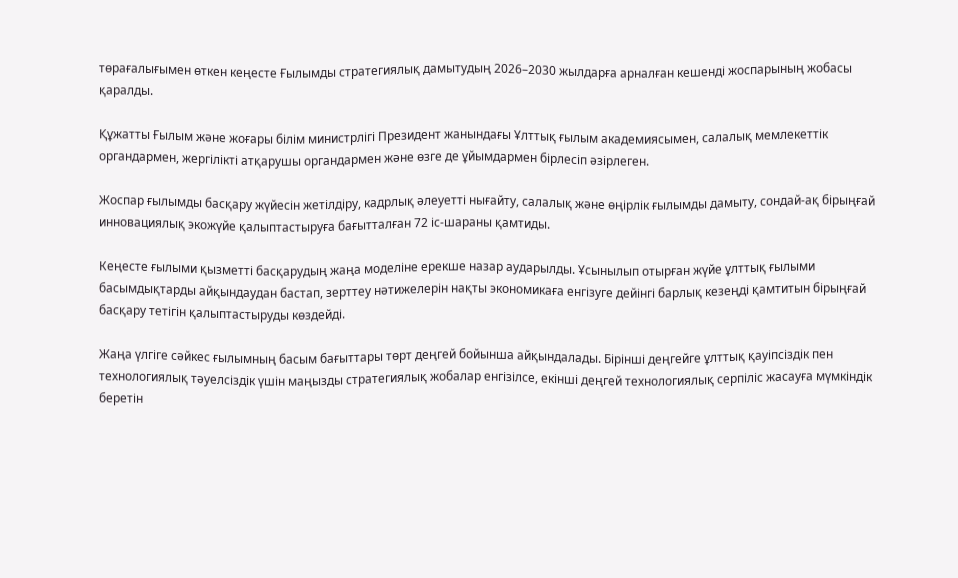төрағалығымен өткен кеңесте Ғылымды стратегиялық дамытудың 2026–2030 жылдарға арналған кешенді жоспарының жобасы қаралды.

Құжатты Ғылым және жоғары білім министрлігі Президент жанындағы Ұлттық ғылым академиясымен, салалық мемлекеттік органдармен, жергілікті атқарушы органдармен және өзге де ұйымдармен бірлесіп әзірлеген.

Жоспар ғылымды басқару жүйесін жетілдіру, кадрлық әлеуетті нығайту, салалық және өңірлік ғылымды дамыту, сондай-ақ бірыңғай инновациялық экожүйе қалыптастыруға бағытталған 72 іс-шараны қамтиды.

Кеңесте ғылыми қызметті басқарудың жаңа моделіне ерекше назар аударылды. Ұсынылып отырған жүйе ұлттық ғылыми басымдықтарды айқындаудан бастап, зерттеу нәтижелерін нақты экономикаға енгізуге дейінгі барлық кезеңді қамтитын бірыңғай басқару тетігін қалыптастыруды көздейді.

Жаңа үлгіге сәйкес ғылымның басым бағыттары төрт деңгей бойынша айқындалады. Бірінші деңгейге ұлттық қауіпсіздік пен технологиялық тәуелсіздік үшін маңызды стратегиялық жобалар енгізілсе, екінші деңгей технологиялық серпіліс жасауға мүмкіндік беретін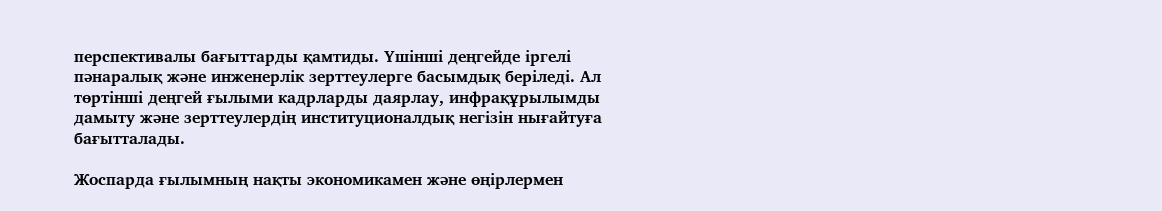перспективалы бағыттарды қамтиды. Үшінші деңгейде іргелі пәнаралық және инженерлік зерттеулерге басымдық беріледі. Ал төртінші деңгей ғылыми кадрларды даярлау, инфрақұрылымды дамыту және зерттеулердің институционалдық негізін нығайтуға бағытталады.

Жоспарда ғылымның нақты экономикамен және өңірлермен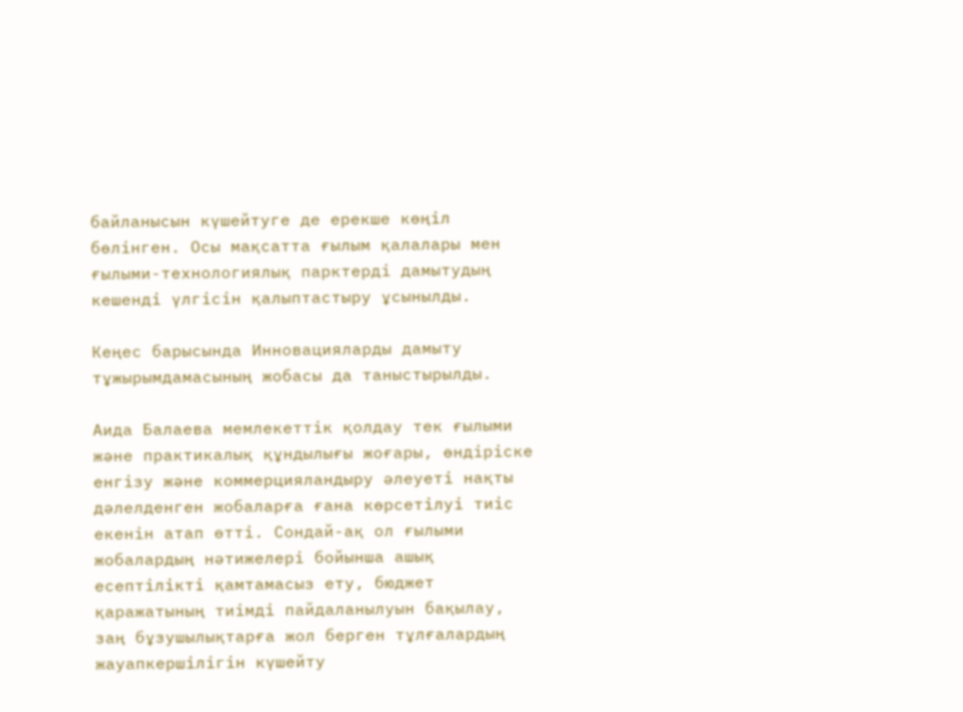байланысын күшейтуге де ерекше көңіл бөлінген. Осы мақсатта ғылым қалалары мен ғылыми-технологиялық парктерді дамытудың кешенді үлгісін қалыптастыру ұсынылды.

Кеңес барысында Инновацияларды дамыту тұжырымдамасының жобасы да таныстырылды.

Аида Балаева мемлекеттік қолдау тек ғылыми және практикалық құндылығы жоғары, өндіріске енгізу және коммерцияландыру әлеуеті нақты дәлелденген жобаларға ғана көрсетілуі тиіс екенін атап өтті. Сондай-ақ ол ғылыми жобалардың нәтижелері бойынша ашық есептілікті қамтамасыз ету, бюджет қаражатының тиімді пайдаланылуын бақылау, заң бұзушылықтарға жол берген тұлғалардың жауапкершілігін күшейту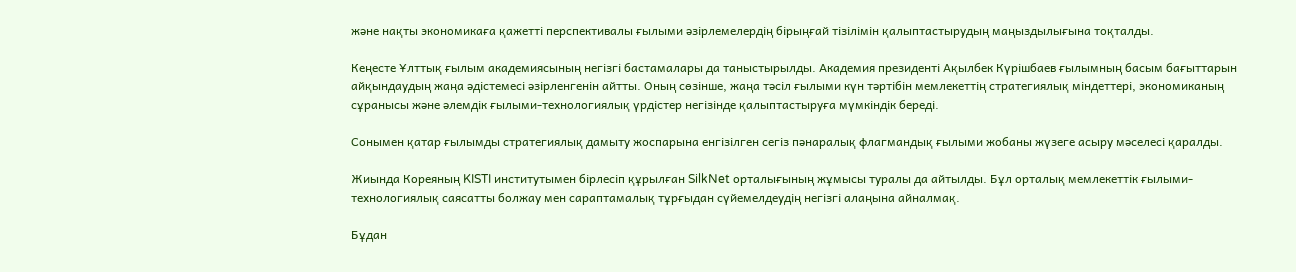және нақты экономикаға қажетті перспективалы ғылыми әзірлемелердің бірыңғай тізілімін қалыптастырудың маңыздылығына тоқталды.

Кеңесте Ұлттық ғылым академиясының негізгі бастамалары да таныстырылды. Академия президенті Ақылбек Күрішбаев ғылымның басым бағыттарын айқындаудың жаңа әдістемесі әзірленгенін айтты. Оның сөзінше, жаңа тәсіл ғылыми күн тәртібін мемлекеттің стратегиялық міндеттері, экономиканың сұранысы және әлемдік ғылыми-технологиялық үрдістер негізінде қалыптастыруға мүмкіндік береді.

Сонымен қатар ғылымды стратегиялық дамыту жоспарына енгізілген сегіз пәнаралық флагмандық ғылыми жобаны жүзеге асыру мәселесі қаралды.

Жиында Кореяның KISTI институтымен бірлесіп құрылған SilkNet орталығының жұмысы туралы да айтылды. Бұл орталық мемлекеттік ғылыми-технологиялық саясатты болжау мен сараптамалық тұрғыдан сүйемелдеудің негізгі алаңына айналмақ.

Бұдан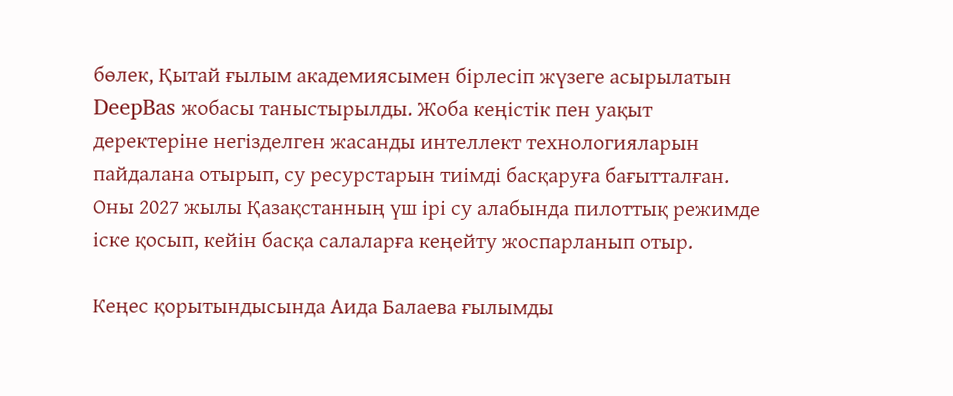бөлек, Қытай ғылым академиясымен бірлесіп жүзеге асырылатын DeepBas жобасы таныстырылды. Жоба кеңістік пен уақыт деректеріне негізделген жасанды интеллект технологияларын пайдалана отырып, су ресурстарын тиімді басқаруға бағытталған. Оны 2027 жылы Қазақстанның үш ірі су алабында пилоттық режимде іске қосып, кейін басқа салаларға кеңейту жоспарланып отыр.

Кеңес қорытындысында Аида Балаева ғылымды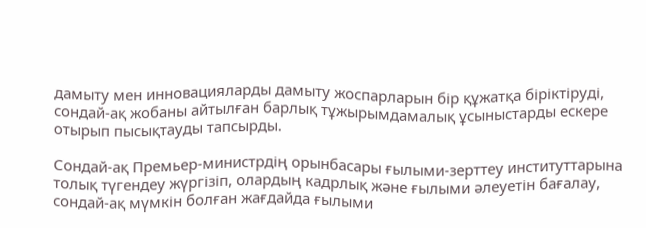дамыту мен инновацияларды дамыту жоспарларын бір құжатқа біріктіруді, сондай-ақ жобаны айтылған барлық тұжырымдамалық ұсыныстарды ескере отырып пысықтауды тапсырды.

Сондай-ақ Премьер-министрдің орынбасары ғылыми-зерттеу институттарына толық түгендеу жүргізіп, олардың кадрлық және ғылыми әлеуетін бағалау, сондай-ақ мүмкін болған жағдайда ғылыми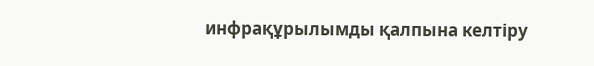инфрақұрылымды қалпына келтіру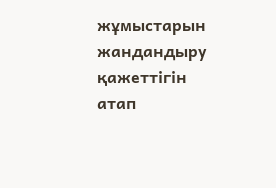жұмыстарын жандандыру қажеттігін атап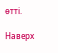өтті.

Наверх